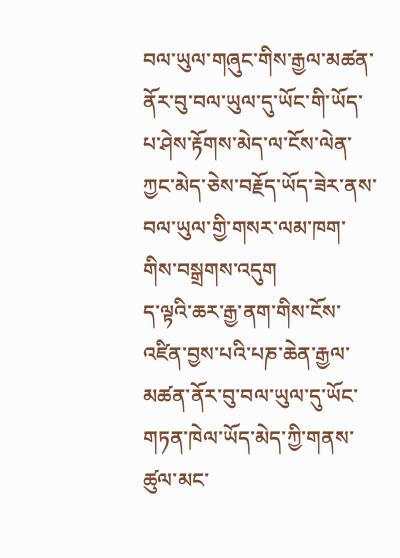བལ་ཡུལ་གཞུང་གིས་རྒྱལ་མཚན་ནོར་བུ་བལ་ཡུལ་དུ་ཡོང་གི་ཡོད་པ་ཤེས་རྟོགས་མེད་ལ་ངོས་ལེན་ཀྱང་མེད་ཅེས་བརྗོད་ཡོད་ཟེར་ནས་བལ་ཡུལ་གྱི་གསར་ལམ་ཁག་གིས་བསྒྲགས་འདུག
ད་ལྟའི་ཆར་རྒྱ་ནག་གིས་ངོས་འཛིན་བྱས་པའི་པཎ་ཆེན་རྒྱལ་མཚན་ནོར་བུ་བལ་ཡུལ་དུ་ཡོང་གཏན་ཁེལ་ཡོད་མེད་ཀྱི་གནས་ཚུལ་མང་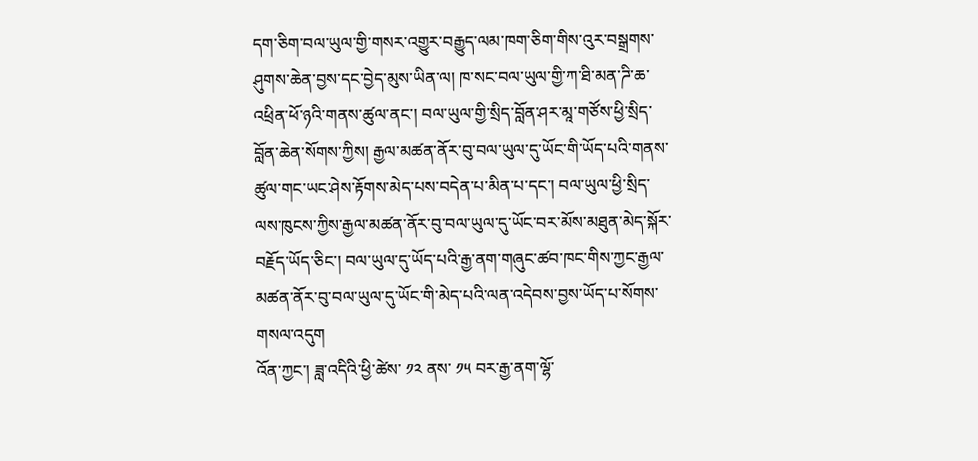དག་ཅིག་བལ་ཡུལ་གྱི་གསར་འགྱུར་བརྒྱུད་ལམ་ཁག་ཅིག་གིས་འུར་བསྒྲགས་ཤུགས་ཆེན་བྱས་དང་བྱེད་མུས་ཡིན་ལ། ཁ་སང་བལ་ཡུལ་གྱི་ཀ་ཐི་མན་ཌི་ཆ་འཕྲིན་ཕོ་ཉའི་གནས་ཚུལ་ནང་། བལ་ཡུལ་གྱི་སྲིད་བློན་ཤར་མཱ་གཙོས་ཕྱི་སྲིད་བློན་ཆེན་སོགས་ཀྱིས། རྒྱལ་མཚན་ནོར་བུ་བལ་ཡུལ་དུ་ཡོང་གི་ཡོད་པའི་གནས་ཚུལ་གང་ཡང་ཤེས་རྟོགས་མེད་པས་བདེན་པ་མིན་པ་དང་། བལ་ཡུལ་ཕྱི་སྲིད་ལས་ཁུངས་ཀྱིས་རྒྱལ་མཚན་ནོར་བུ་བལ་ཡུལ་དུ་ཡོང་བར་མོས་མཐུན་མེད་སྐོར་བརྗོད་ཡོད་ཅིང་། བལ་ཡུལ་དུ་ཡོད་པའི་རྒྱ་ནག་གཞུང་ཚབ་ཁང་གིས་ཀྱང་རྒྱལ་མཚན་ནོར་བུ་བལ་ཡུལ་དུ་ཡོང་གི་མེད་པའི་ལན་འདེབས་བྱས་ཡོད་པ་སོགས་གསལ་འདུག
འོན་ཀྱང་། ཟླ་འདིའི་ཕྱི་ཚེས་ ༡༢ ནས་ ༡༥ བར་རྒྱ་ནག་ལྷོ་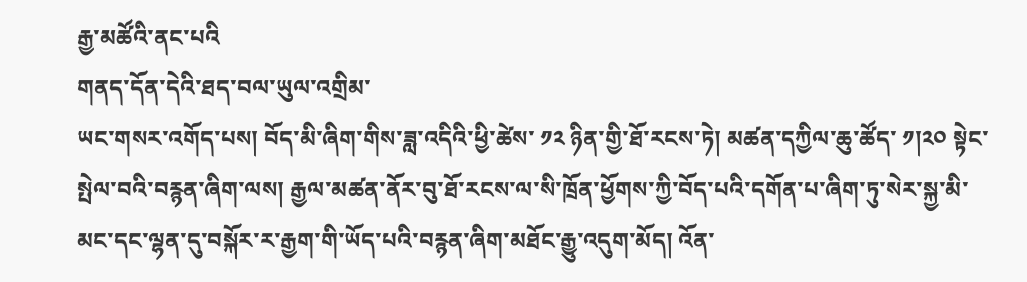རྒྱ་མཚོའི་ནང་པའི
གནད་དོན་དེའི་ཐད་བལ་ཡུལ་འགྲིམ་
ཡང་གསར་འགོད་པས། བོད་མི་ཞིག་གིས་ཟླ་འདིའི་ཕྱི་ཚེས་ ༡༢ ཉིན་གྱི་ཐོ་རངས་ཏེ། མཚན་དཀྱིལ་ཆུ་ཚོད་ ༡།༢༠ སྟེང་སྤེལ་བའི་བརྙན་ཞིག་ལས། རྒྱལ་མཚན་ནོར་བུ་ཐོ་རངས་ལ་སི་ཁྲོན་ཕྱོགས་ཀྱི་བོད་པའི་དགོན་པ་ཞིག་ཏུ་སེར་སྐྱ་མི་མང་དང་ལྷན་དུ་བསྐོར་ར་རྒྱག་གི་ཡོད་པའི་བརྙན་ཞིག་མཐོང་རྒྱུ་འདུག་མོད། འོན་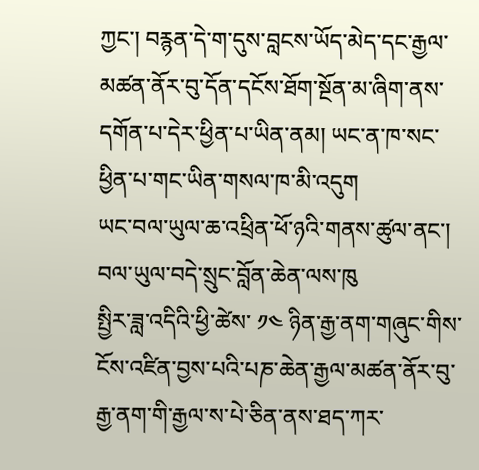ཀྱང་། བརྙན་དེ་ག་དུས་བླངས་ཡོད་མེད་དང་རྒྱལ་མཚན་ནོར་བུ་དོན་དངོས་ཐོག་སྔོན་མ་ཞིག་ནས་དགོན་པ་དེར་ཕྱིན་པ་ཡིན་ནམ། ཡང་ན་ཁ་སང་ཕྱིན་པ་གང་ཡིན་གསལ་ཁ་མི་འདུག
ཡང་བལ་ཡུལ་ཆ་འཕྲིན་ཕོ་ཉའི་གནས་ཚུལ་ནང་། བལ་ཡུལ་བདེ་སྲུང་བློན་ཆེན་ལས་ཁུ
སྤྱིར་ཟླ་འདིའི་ཕྱི་ཚེས་ ༡༤ ཉིན་རྒྱ་ནག་གཞུང་གིས་ངོས་འཛིན་བྱས་པའི་པཎ་ཆེན་རྒྱལ་མཚན་ནོར་བུ་རྒྱ་ནག་གི་རྒྱལ་ས་པེ་ཅིན་ནས་ཐད་ཀར་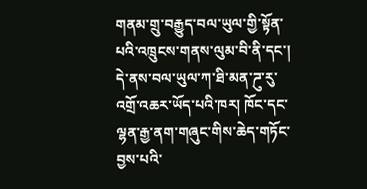གནམ་གྲུ་བརྒྱུད་བལ་ཡུལ་གྱི་སྟོན་པའི་འཁྲུངས་གནས་ལུམ་བི་ནི་དང་། དེ་ནས་བལ་ཡུལ་ཀ་ཐི་མན་ཌུ་རུ་འགྲོ་འཆར་ཡོད་པའི་ཁར། ཁོང་དང་ལྷན་རྒྱ་ནག་གཞུང་གིས་ཆེད་གཏོང་བྱས་པའི་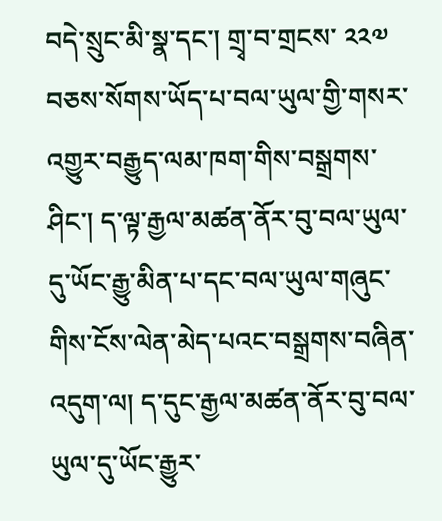བདེ་སྲུང་མི་སྣ་དང་། གྲྭ་བ་གྲངས་ ༢༢༧ བཅས་སོགས་ཡོད་པ་བལ་ཡུལ་གྱི་གསར་འགྱུར་བརྒྱུད་ལམ་ཁག་གིས་བསྒྲགས་ཤིང་། ད་ལྟ་རྒྱལ་མཚན་ནོར་བུ་བལ་ཡུལ་དུ་ཡོང་རྒྱུ་མིན་པ་དང་བལ་ཡུལ་གཞུང་གིས་ངོས་ལེན་མེད་པའང་བསྒྲགས་བཞིན་འདུག་ལ། ད་དུང་རྒྱལ་མཚན་ནོར་བུ་བལ་ཡུལ་དུ་ཡོང་རྒྱུར་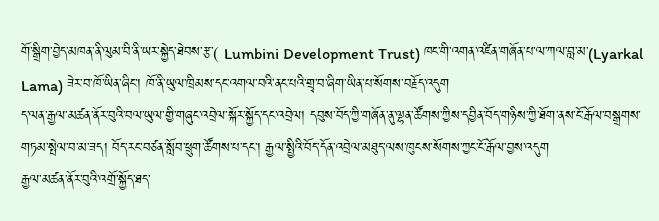གོ་སྒྲིག་བྱེད་མཁན་ནི་ལུམ་བི་ནི་ཡར་སྐྱེད་ཐེབས་རྩ་( Lumbini Development Trust) ཁང་གི་འགན་འཛིན་གཞོན་པ་ལ་ཀལ་བླ་མ་(Lyarkal Lama) ཟེར་བ་ཁོ་ཡིན་ཞིང་། ཁོ་ནི་ཡུལ་ཁྲིམས་དང་འགལ་བའི་ནང་པའི་གྲྭ་བ་ཞིག་ཡིན་པ་སོགས་བརྗོད་འདུག
ད་ལན་རྒྱལ་མཚན་ནོར་བུའི་བལ་ཡུལ་གྱི་གཞུང་འབྲེལ་སྐོར་སྐྱོད་དང་འབྲེལ། དབུས་བོད་ཀྱི་གཞོན་ནུ་ལྷན་ཚོགས་ཀྱིས་དབྱིན་བོད་གཉིས་ཀྱི་ཐོག་ནས་ངོ་རྒོལ་བསྒྲགས་གཏམ་སྤེལ་བ་མ་ཟད། བོད་རང་བཙན་སློབ་ཕྲུག་ཚོགས་པ་དང་། རྒྱལ་སྤྱིའི་བོད་དོན་འབྲེལ་མཐུད་ལས་ཁུངས་སོགས་ཀྱང་ངོ་རྒོལ་བྱས་འདུག
རྒྱལ་མཚན་ནོར་བུའི་འགྲོ་སྐྱོད་ཐད་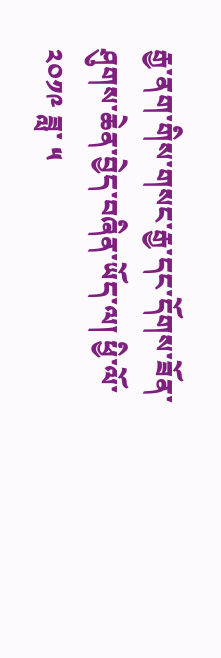རྒྱ་ནག་གིས་གསང་རྒྱ་དང་དོགས་ཟོན་ཤུགས་ཆེན་བྱེད་བཞིན་ཡོད་ལ། ཕྱི་ལོ་ ༢༠༡༩ ཟླ་ ༥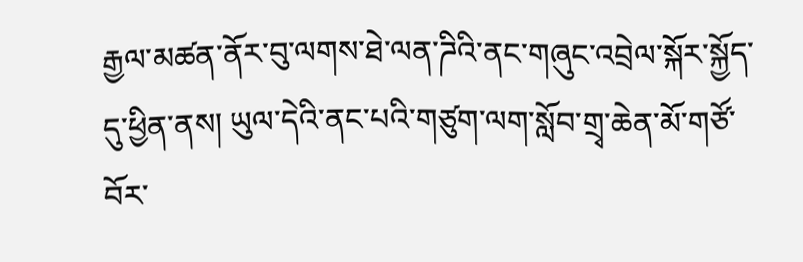རྒྱལ་མཚན་ནོར་བུ་ལགས་ཐེ་ལན་ཌིའི་ནང་གཞུང་འབྲེལ་སྐོར་སྐྱོད་དུ་ཕྱིན་ནས། ཡུལ་དེའི་ནང་པའི་གཙུག་ལག་སློབ་གྲྭ་ཆེན་མོ་གཙོ་བོར་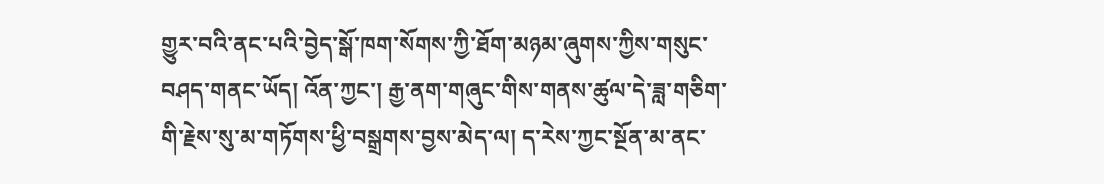གྱུར་བའི་ནང་པའི་བྱེད་སྒོ་ཁག་སོགས་ཀྱི་ཐོག་མཉམ་ཞུགས་ཀྱིས་གསུང་བཤད་གནང་ཡོད། འོན་ཀྱང་། རྒྱ་ནག་གཞུང་གིས་གནས་ཚུལ་དེ་ཟླ་གཅིག་གི་རྗེས་སུ་མ་གཏོགས་ཕྱི་བསྒྲགས་བྱས་མེད་ལ། ད་རེས་ཀྱང་སྔོན་མ་ནང་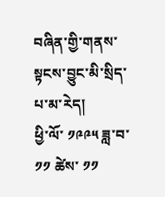བཞིན་གྱི་གནས་སྟངས་བྱུང་མི་སྲིད་པ་མ་རེད།
ཕྱི་ལོ་ ༡༩༩༥ ཟླ་བ་ ༡༡ ཚེས་ ༡༡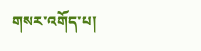གསར་འགོད་པ།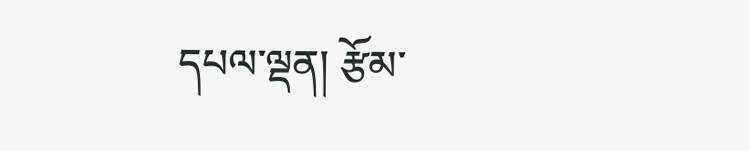དཔལ་ལྡན། རྩོམ་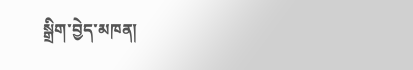སྒྲིག་བྱེད་མཁན།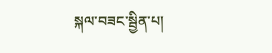སྐལ་བཟང་སྦྱིན་པ།